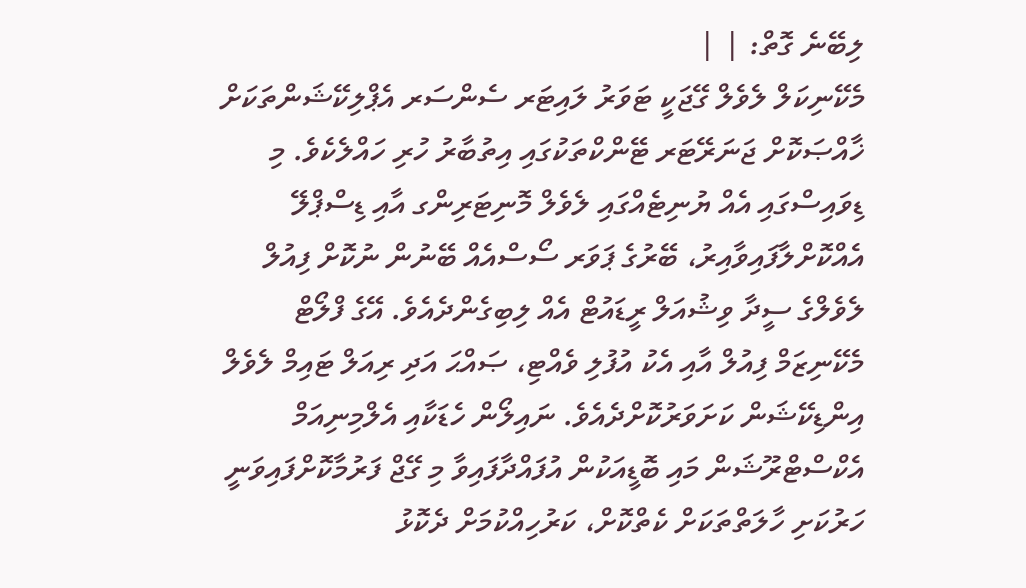ލިބޭނެ ގޮތް: | |
މެކޭނިކަލް ލެވެލް ގޭޖަކީ ޓަވަރު ލައިޓަރ ސެންސަރ އެޕްލިކޭޝަންތަކަށް ޚާއްޞަކޮށް ޖަނަރޭޓަރ ޓޭންކްތަކުގައި އިތުބާރު ހުރި ހައްލެކެވެ. މި ޑިވައިސްގައި އެއް ޔުނިޓެއްގައި ލެވެލް މޮނިޓަރިންގ އާއި ޑިސްޕްލޭ އެއްކޮށްލާފައިވާއިރު، ބޭރުގެ ޕަވަރ ސޯސްއެއް ބޭނުން ނުކޮށް ފިއުލް ލެވެލްގެ ސީދާ ވިޝުއަލް ރީޑައުޓް އެއް ލިބިގެންދެއެވެ. އޭގެ ފްލޯޓް މެކޭނިޒަމް ފިއުލް އާއި އެކު އުފުލި ވެއްޓި، ޞައްޙަ އަދި ރިއަލް ޓައިމް ލެވެލް އިންޑިކޭޝަން ކަށަވަރުކޮށްދެއެވެ. ނައިލޯން ހެޑަކާއި އެލްމިނިއަމް އެކްސްޓްރޫޝަން މައި ބޮޑީއަކުން އުފައްދާފައިވާ މި ގޭޖް ފަރުމާކޮށްފައިވަނީ ހަރުކަށި ހާލަތްތަކަށް ކެތްކޮށް، ކަރުހިއްކުމަށް ދެކޮޅު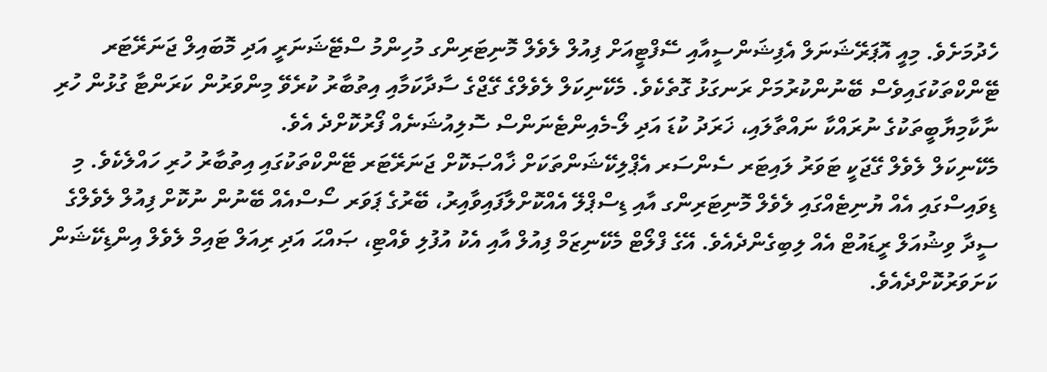ހެދުމަށެވެ. މިއީ އޮޕަރޭޝަނަލް އެފިޝަންސީއާއި ސޭފްޓީއަށް ފިއުލް ލެވެލް މޮނިޓަރިންގ މުހިންމު ސްޓޭޝަނަރީ އަދި މޮބައިލް ޖަނަރޭޓަރ ޓޭންކްތަކުގައިވެސް ބޭނުންކުރުމަށް ރަނގަޅު ގޮތެކެވެ. މެކޭނިކަލް ލެވެލްގެ ގޭޖްގެ ސާދާކަމާއި އިތުބާރު ކުރެވޭ މިންވަރުން ކަރަންޓާ ގުޅުން ހުރި ނާކާމިޔާބީތަކުގެ ނުރައްކާ ނައްތާލައި، ޚަރަދު ކުޑަ އަދި ލޯ-މެއިންޓެނަންސް ސޮލިއުޝަނެއް ފޯރުކޮށްދެ އެވެ.
މެކޭނިކަލް ލެވެލް ގޭޖަކީ ޓަވަރު ލައިޓަރ ސެންސަރ އެޕްލިކޭޝަންތަކަށް ޚާއްޞަކޮށް ޖަނަރޭޓަރ ޓޭންކްތަކުގައި އިތުބާރު ހުރި ހައްލެކެވެ. މި ޑިވައިސްގައި އެއް ޔުނިޓެއްގައި ލެވެލް މޮނިޓަރިންގ އާއި ޑިސްޕްލޭ އެއްކޮށްލާފައިވާއިރު، ބޭރުގެ ޕަވަރ ސޯސްއެއް ބޭނުން ނުކޮށް ފިއުލް ލެވެލްގެ ސީދާ ވިޝުއަލް ރީޑައުޓް އެއް ލިބިގެންދެއެވެ. އޭގެ ފްލޯޓް މެކޭނިޒަމް ފިއުލް އާއި އެކު އުފުލި ވެއްޓި، ޞައްޙަ އަދި ރިއަލް ޓައިމް ލެވެލް އިންޑިކޭޝަން ކަށަވަރުކޮށްދެއެވެ.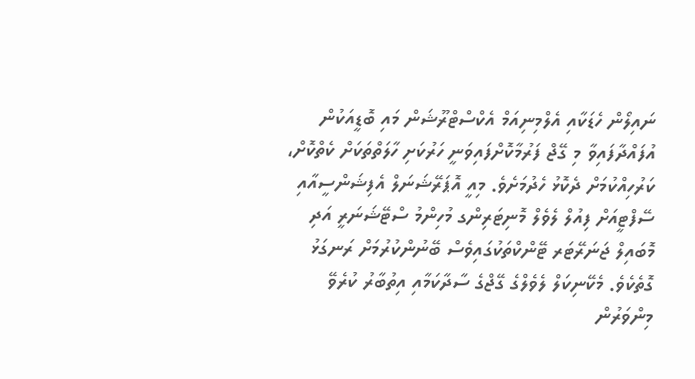ނައިލޯން ހެޑަކާއި އެލްމިނިއަމް އެކްސްޓްރޫޝަން މައި ބޮޑީއަކުން އުފައްދާފައިވާ މި ގޭޖް ފަރުމާކޮށްފައިވަނީ ހަރުކަށި ހާލަތްތަކަށް ކެތްކޮށް، ކަރުހިއްކުމަށް ދެކޮޅު ހެދުމަށެވެ. މިއީ އޮޕަރޭޝަނަލް އެފިޝަންސީއާއި ސޭފްޓީއަށް ފިއުލް ލެވެލް މޮނިޓަރިންގ މުހިންމު ސްޓޭޝަނަރީ އަދި މޮބައިލް ޖަނަރޭޓަރ ޓޭންކްތަކުގައިވެސް ބޭނުންކުރުމަށް ރަނގަޅު ގޮތެކެވެ. މެކޭނިކަލް ލެވެލްގެ ގޭޖްގެ ސާދާކަމާއި އިތުބާރު ކުރެވޭ މިންވަރުން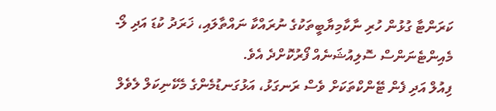ކަރަންޓާ ގުޅުން ހުރި ނާކާމިޔާބީތަކުގެ ނުރައްކާ ނައްތާލައި، ޚަރަދު ކުޑަ އަދި ލޯ-މެއިންޓެނަންސް ސޮލިއުޝަނެއް ފޯރުކޮށްދެ އެވެ.
ފިއުލް އަދި ފެން ޓޭންކްތަކަށް ވެސް ރަނގަޅު، އަޅުގަނޑުމެންގެ މެކޭނިކަލް ލެވެލް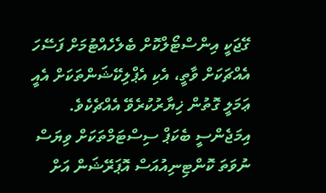ގޭޖަކީ އިންސްޓޯލްކޮށް ބެލެހެއްޓުމަށް ފަސޭހަ އެއްޗަކަށް ވާތީ، އެކި އެޕްލިކޭޝަންތަކަށް އެއީ ޢަމަލީ ގޮތުން ޚިޔާރުކުރެވޭ އެއްޗެކެވެ. އިމަޖެންސީ ބެކަޕް ސިސްޓަމްތަކަށް ވިޔަސް ނުވަތަ ކޮންޓިނިއުއަސް އޮޕަރޭޝަން އަށް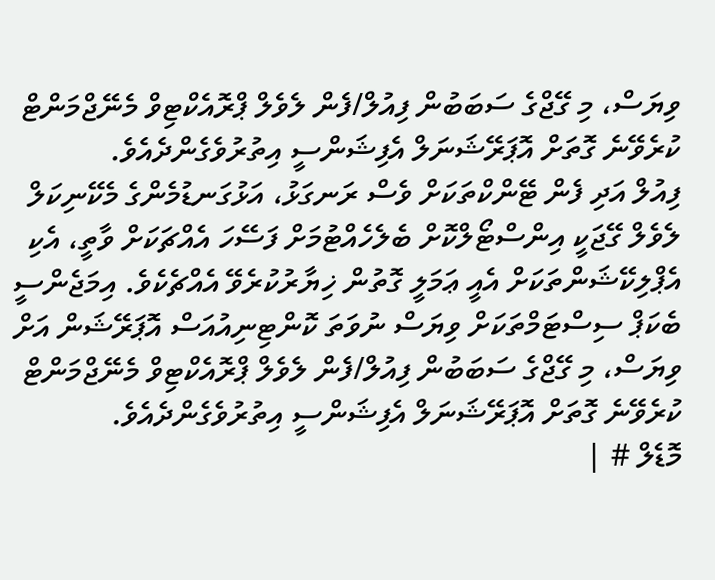ވިޔަސް، މި ގޭޖްގެ ސަބަބުން ފިއުލް/ފެން ލެވެލް ޕްރޮއެކްޓިވް މެނޭޖްމަންޓް ކުރެވޭނެ ގޮތަށް އޮޕަރޭޝަނަލް އެފިޝަންސީ އިތުރުވެގެންދެއެވެ.
ފިއުލް އަދި ފެން ޓޭންކްތަކަށް ވެސް ރަނގަޅު، އަޅުގަނޑުމެންގެ މެކޭނިކަލް ލެވެލް ގޭޖަކީ އިންސްޓޯލްކޮށް ބެލެހެއްޓުމަށް ފަސޭހަ އެއްޗަކަށް ވާތީ، އެކި އެޕްލިކޭޝަންތަކަށް އެއީ ޢަމަލީ ގޮތުން ޚިޔާރުކުރެވޭ އެއްޗެކެވެ. އިމަޖެންސީ ބެކަޕް ސިސްޓަމްތަކަށް ވިޔަސް ނުވަތަ ކޮންޓިނިއުއަސް އޮޕަރޭޝަން އަށް ވިޔަސް، މި ގޭޖްގެ ސަބަބުން ފިއުލް/ފެން ލެވެލް ޕްރޮއެކްޓިވް މެނޭޖްމަންޓް ކުރެވޭނެ ގޮތަށް އޮޕަރޭޝަނަލް އެފިޝަންސީ އިތުރުވެގެންދެއެވެ.
މޮޑެލް # |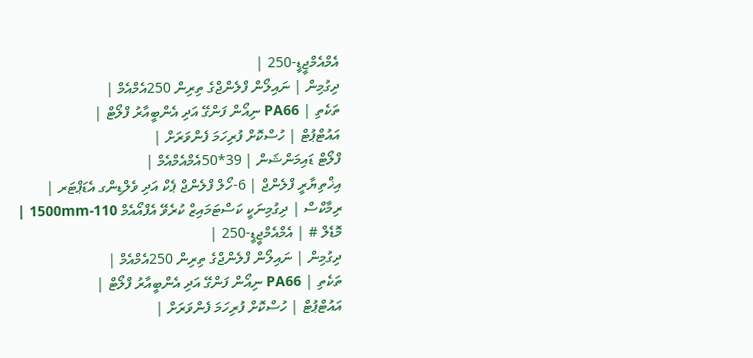އެމްއެމްޖީޑީ-250 |
ދިގުމިން | ނައިލޯން ފްލެންޖްގެ ތިރިން 250އެމްއެމް |
ތަކެތި | PA66 ނިއޯން ފަންގޭ އަދި އެންބީއާރު ފްލޯޓް |
އައުޓްޕުޓް | ހުސްކޮށް ފުރިހަމަ ފެންވަރަށް |
ފްލޯޓް ޑައިމަންޝަން | 39*50އެމްއެމްއެމް |
އިޚްތިޔާރީ ފްލެންޖް | 6-ހޯލް ފްލެންޖް ޕެކް އަދި ވެލްޑިންގ އެޑަޕްޓަރ |
ރިމާކްސް | ދިގުމިނަކީ ކަސްޓަމައިޒް ކުރެވޭ އެފްއޯއެމް 110-1500mm |
މޮޑެލް # | އެމްއެމްޖީޑީ-250 |
ދިގުމިން | ނައިލޯން ފްލެންޖްގެ ތިރިން 250އެމްއެމް |
ތަކެތި | PA66 ނިއޯން ފަންގޭ އަދި އެންބީއާރު ފްލޯޓް |
އައުޓްޕުޓް | ހުސްކޮށް ފުރިހަމަ ފެންވަރަށް |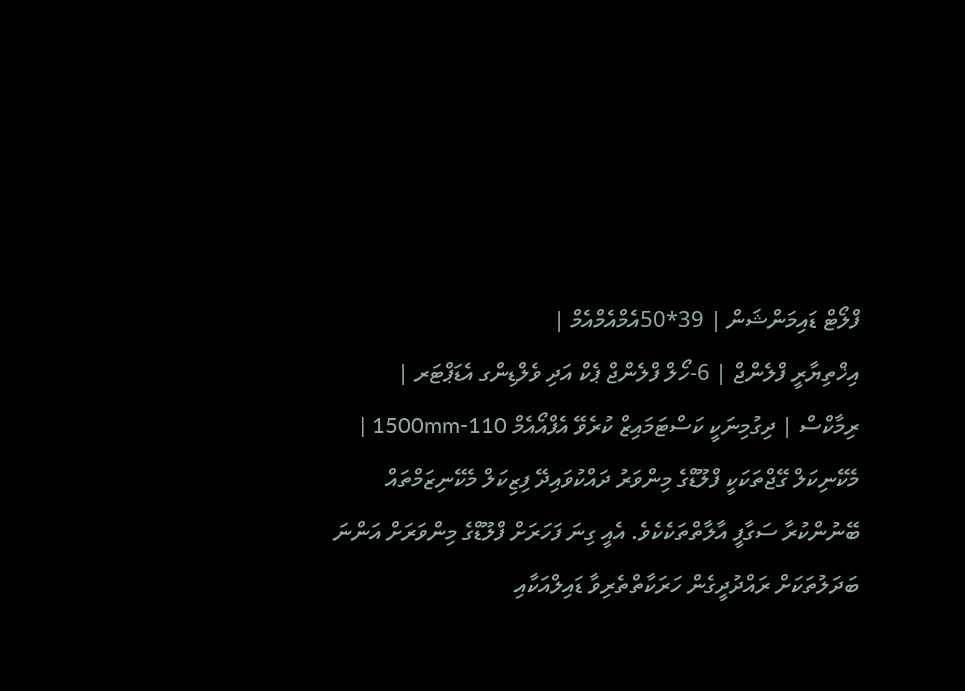ފްލޯޓް ޑައިމަންޝަން | 39*50އެމްއެމްއެމް |
އިޚްތިޔާރީ ފްލެންޖް | 6-ހޯލް ފްލެންޖް ޕެކް އަދި ވެލްޑިންގ އެޑަޕްޓަރ |
ރިމާކްސް | ދިގުމިނަކީ ކަސްޓަމައިޒް ކުރެވޭ އެފްއޯއެމް 110-1500mm |
މެކޭނިކަލް ގޭޖްތަކަކީ ފްލޫޑްގެ މިންވަރު ދައްކުވައިދޭ ފިޒިކަލް މެކޭނިޒަމްތައް ބޭނުންކުރާ ސަގާފީ އާލާތްތަކެކެވެ. އެއީ ގިނަ ފަހަރަށް ފްލޫޑްގެ މިންވަރަށް އަންނަ ބަދަލުތަކަށް ރައްދުދީގެން ހަރަކާތްތެރިވާ ޑައިލްއަކާއި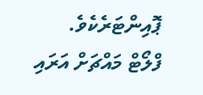ޕޮއިންޓަރެކެވެ.
ފްލޯޓް މައްޗަށް އަރައި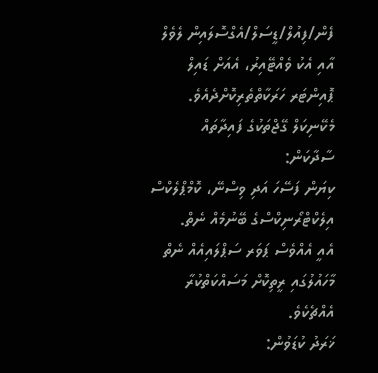ފެން/ފިއުލް/ޑީސަލް/އެގްސޮލައިން ލެވެލް އާއި އެކު ވެއްޓޭއިރު، އެއަށް ޑައިލް ޕޮއިންޓަރ ހަރަކާތްތެރިކޮށްދެއެވެ.
މެކޭނިކަލް ގޭޖްތަކުގެ ފައިދާތައް
ސާދާކަން:
ކިޔަން ފަސޭހަ އަދި ވިސްނޭ، ކޮމްޕްލެކްސް އިލެކްޓްރޯނިކްސްގެ ބޭނުމެއް ނެތް.
އެއީ އެއްވެސް ޕަވަރ ސަޕްލައިއެއް ނެތް މާހައުލުގައި ރީތިކޮށް މަސައްކަތްކުރާ އެއްޗެކެވެ.
ޚަރަދު ކުޑަވުން: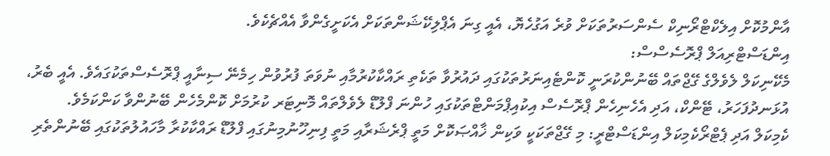އާންމުކޮށް އިލެކްޓްރޯނިކް ސެންސަރުތަކަށް ވުރެ އަގުހެޔޮ، އެއީ ގިނަ އެޕްލިކޭޝަންތަކަށް އެކަށީގެންވާ އެއްޗެކެވެ.
އިންޑަސްޓްރިއަލް ޕްރޮސެސްސް:
މެކޭނިކަލް ލެވެލްގެ ގޭޖްތައް ބޭނުންކުރަނީ ކޮންޓެއިނަރުތަކުގައި ދައުރުވާ ތަކެތި ރައްކާކުރުމާއި ނުވަތަ ފުރުވުން ހިމެނޭ ސިނާއީ ޕްރޮސެސްތަކުގައެވެ. އެއީ ބެރު، އުޅަނދުފަހަރު، ޓޭންކް، އަދި އެހެނިހެން ޕްރޮސެސް އިކުއިޕްމަންޓްތަކުގައި ހުންނަ ފްލޫޑް ލެވެލްތައް މޮނިޓަރ ކުރުމަށް ކޮންމެހެން ބޭނުންވާ ކަންކަމެވެ.
ކެމިކަލް އަދި ޕެޓްރޯކެމިކަލް އިންޑަސްޓްރީ: މި ގޭޖްތަކަކީ ވަކިން ޚާއްޞަކޮށް މަތީ ޕްރެޝަރާއި މަތީ ފިނިހޫނުމިނުގައި ފްލޫޑް ރައްކާކުރާ މާހައުލުތަކުގައި ބޭނުންތެރި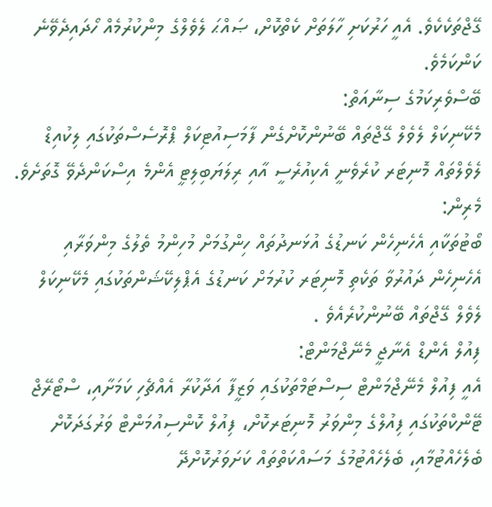ގޭޖްތަކެކެވެ. އެއީ ހަރުކަށި ހާލަތަށް ކެތްކޮށް، ޞައްޙަ ލެވެލްގެ މިންކުރުމެއް ހޯދައިދެވޭނެ ކަންކަމެވެ.
ބޭސްވެރިކަމުގެ ސިނާއަތް:
މެކޭނިކަލް ލެވެލް ގޭޖްތައް ބޭނުންކޮށްގެން ފާމަސިއުޓިކަލް ޕްރޮސެސްތަކުގައި ލިކުއިޑް ލެވެލްތައް މޮނިޓަރ ކުރެވެނީ އެކިއުރެސީ އާއި ރިލަޔަބިލިޓީ އެންމެ އިސްކަންދެވޭ ގޮތަށެވެ.
މެރިން:
ބޯޓުތަކާއި އެހެނިހެން ކަނޑުގެ އުޅަނދުތައް ހިންގުމަށް މުހިންމު ތެލުގެ މިންވަރާއި އެހެނިހެން ދައުރުވާ ތަކެތި މޮނިޓަރ ކުރުމަށް ކަނޑުގެ އެޕްލިކޭޝަންތަކުގައި މެކޭނިކަލް ލެވެލް ގޭޖްތައް ބޭނުންކުރެއެވެ .
ފިއުލް އެންޑް އެނާޖީ މެނޭޖްމަންޓް:
އެއީ ފިއުލް މެނޭޖްމަންޓް ސިސްޓަމްތަކުގައި ވަޒީފާ އަދާކުރާ އެއްޗެހި ކަމަށާއި، ސްޓޯރޭޖް ޓޭންކްތަކުގައި ފިއުލްގެ މިންވަރު މޮނިޓަރކޮށް، ފިއުލް ކޮންސިއުމަންޓް ވަރުގަދަކޮށް ބެލެހެއްޓުމާއި، ބެލެހެއްޓުމުގެ މަސައްކަތްތައް ކަށަވަރުކޮށްދޭ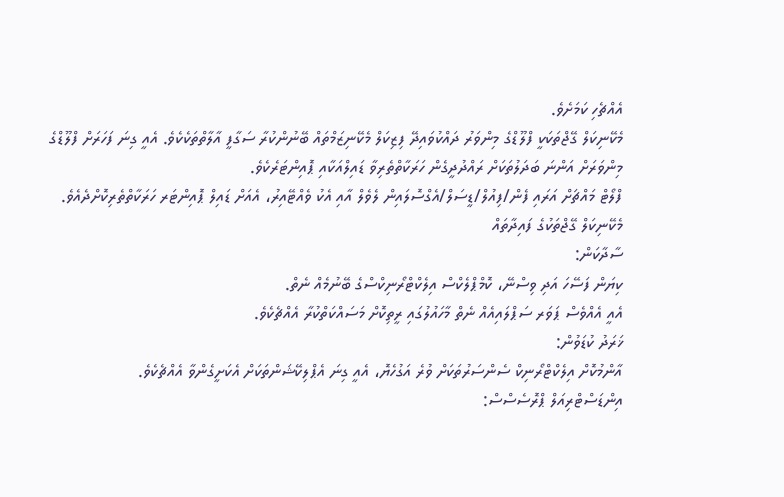އެއްޗެހި ކަމަށެވެ.
މެކޭނިކަލް ގޭޖްތަކަކީ ފްލޫޑްގެ މިންވަރު ދައްކުވައިދޭ ފިޒިކަލް މެކޭނިޒަމްތައް ބޭނުންކުރާ ސަގާފީ އާލާތްތަކެކެވެ. އެއީ ގިނަ ފަހަރަށް ފްލޫޑްގެ މިންވަރަށް އަންނަ ބަދަލުތަކަށް ރައްދުދީގެން ހަރަކާތްތެރިވާ ޑައިލްއަކާއި ޕޮއިންޓަރެކެވެ.
ފްލޯޓް މައްޗަށް އަރައި ފެން/ފިއުލް/ޑީސަލް/އެގްސޮލައިން ލެވެލް އާއި އެކު ވެއްޓޭއިރު، އެއަށް ޑައިލް ޕޮއިންޓަރ ހަރަކާތްތެރިކޮށްދެއެވެ.
މެކޭނިކަލް ގޭޖްތަކުގެ ފައިދާތައް
ސާދާކަން:
ކިޔަން ފަސޭހަ އަދި ވިސްނޭ، ކޮމްޕްލެކްސް އިލެކްޓްރޯނިކްސްގެ ބޭނުމެއް ނެތް.
އެއީ އެއްވެސް ޕަވަރ ސަޕްލައިއެއް ނެތް މާހައުލުގައި ރީތިކޮށް މަސައްކަތްކުރާ އެއްޗެކެވެ.
ޚަރަދު ކުޑަވުން:
އާންމުކޮށް އިލެކްޓްރޯނިކް ސެންސަރުތަކަށް ވުރެ އަގުހެޔޮ، އެއީ ގިނަ އެޕްލިކޭޝަންތަކަށް އެކަށީގެންވާ އެއްޗެކެވެ.
އިންޑަސްޓްރިއަލް ޕްރޮސެސްސް: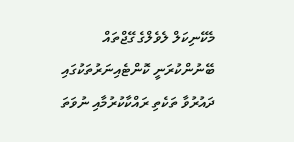މެކޭނިކަލް ލެވެލްގެ ގޭޖްތައް ބޭނުންކުރަނީ ކޮންޓެއިނަރުތަކުގައި ދައުރުވާ ތަކެތި ރައްކާކުރުމާއި ނުވަތަ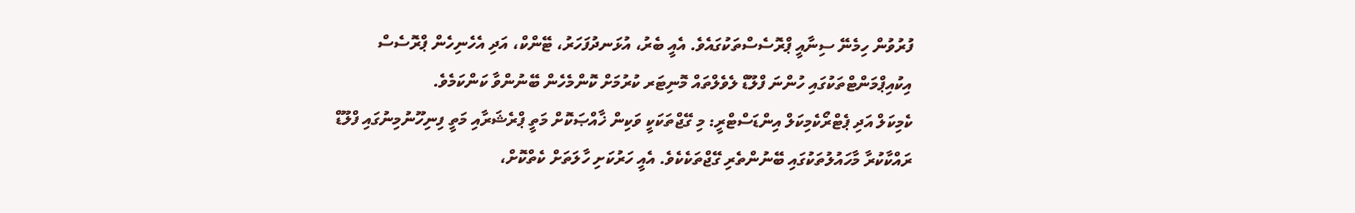ފުރުވުން ހިމެނޭ ސިނާއީ ޕްރޮސެސްތަކުގައެވެ. އެއީ ބެރު، އުޅަނދުފަހަރު، ޓޭންކް، އަދި އެހެނިހެން ޕްރޮސެސް އިކުއިޕްމަންޓްތަކުގައި ހުންނަ ފްލޫޑް ލެވެލްތައް މޮނިޓަރ ކުރުމަށް ކޮންމެހެން ބޭނުންވާ ކަންކަމެވެ.
ކެމިކަލް އަދި ޕެޓްރޯކެމިކަލް އިންޑަސްޓްރީ: މި ގޭޖްތަކަކީ ވަކިން ޚާއްޞަކޮށް މަތީ ޕްރެޝަރާއި މަތީ ފިނިހޫނުމިނުގައި ފްލޫޑް ރައްކާކުރާ މާހައުލުތަކުގައި ބޭނުންތެރި ގޭޖްތަކެކެވެ. އެއީ ހަރުކަށި ހާލަތަށް ކެތްކޮށް،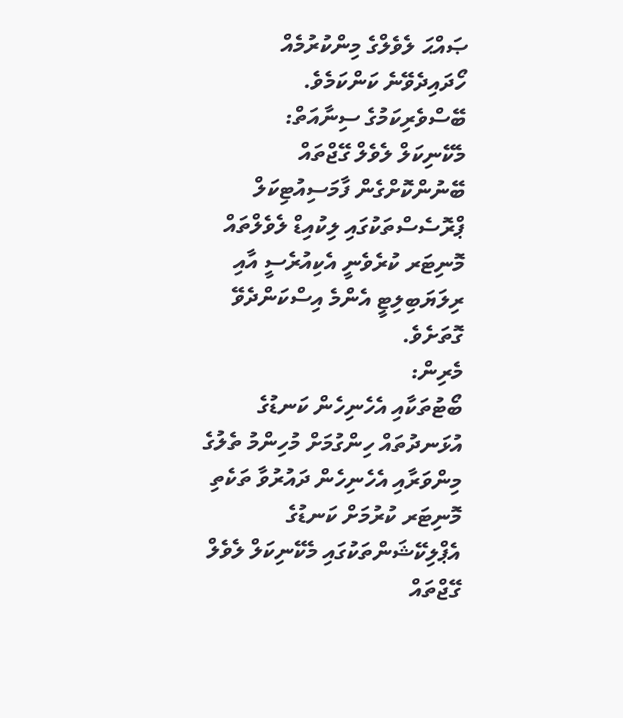ޞައްޙަ ލެވެލްގެ މިންކުރުމެއް ހޯދައިދެވޭނެ ކަންކަމެވެ.
ބޭސްވެރިކަމުގެ ސިނާއަތް:
މެކޭނިކަލް ލެވެލް ގޭޖްތައް ބޭނުންކޮށްގެން ފާމަސިއުޓިކަލް ޕްރޮސެސްތަކުގައި ލިކުއިޑް ލެވެލްތައް މޮނިޓަރ ކުރެވެނީ އެކިއުރެސީ އާއި ރިލަޔަބިލިޓީ އެންމެ އިސްކަންދެވޭ ގޮތަށެވެ.
މެރިން:
ބޯޓުތަކާއި އެހެނިހެން ކަނޑުގެ އުޅަނދުތައް ހިންގުމަށް މުހިންމު ތެލުގެ މިންވަރާއި އެހެނިހެން ދައުރުވާ ތަކެތި މޮނިޓަރ ކުރުމަށް ކަނޑުގެ އެޕްލިކޭޝަންތަކުގައި މެކޭނިކަލް ލެވެލް ގޭޖްތައް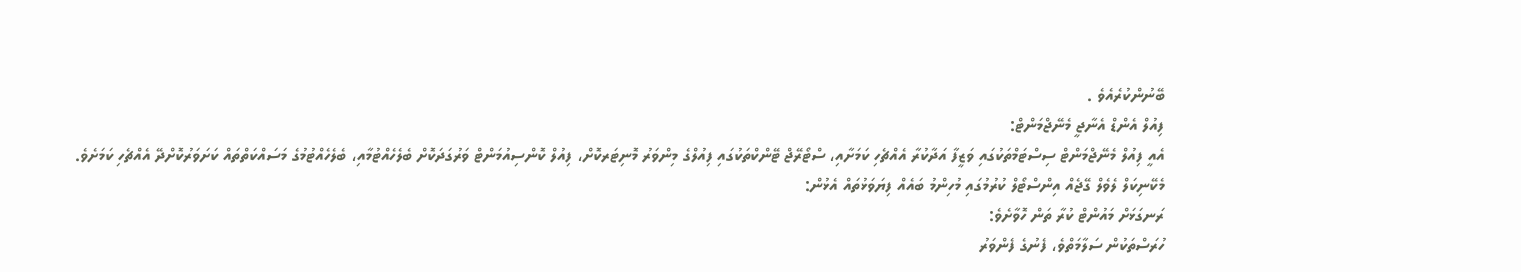ބޭނުންކުރެއެވެ .
ފިއުލް އެންޑް އެނާޖީ މެނޭޖްމަންޓް:
އެއީ ފިއުލް މެނޭޖްމަންޓް ސިސްޓަމްތަކުގައި ވަޒީފާ އަދާކުރާ އެއްޗެހި ކަމަށާއި، ސްޓޯރޭޖް ޓޭންކްތަކުގައި ފިއުލްގެ މިންވަރު މޮނިޓަރކޮށް، ފިއުލް ކޮންސިއުމަންޓް ވަރުގަދަކޮށް ބެލެހެއްޓުމާއި، ބެލެހެއްޓުމުގެ މަސައްކަތްތައް ކަށަވަރުކޮށްދޭ އެއްޗެހި ކަމަށެވެ.
މެކޭނިކަލް ލެވެލް ގޭޖެއް އިންސްޓޯލް ކުރުމުގައި މުހިންމު ބައެއް ފިޔަވަޅުތައް އެޅުން:
ރަނގަޅަށް މައުންޓް ކުރާ ތަން ހޮވާށެވެ:
ހުރަސްތަކުން ސަލާމަތްވެ، ފެނުގެ ފެންވަރު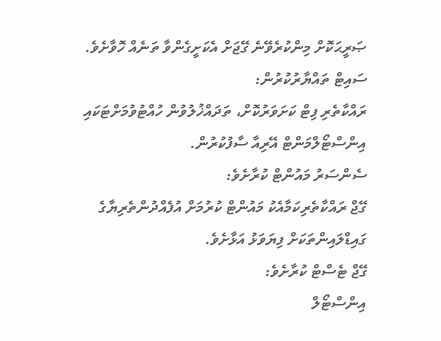ޞަރީޙަކޮށް މިންކުރެވޭނެ ގޭޖަށް އެކަށީގެންވާ ތަނެއް ހޮވާށެވެ.
ސައިޓް ތައްޔާރުކުރުން:
ރައްކާތެރި ފިޓް ކަށަވަރުކޮށް، ތަދައްޚުލުވުން ހުއްޓުވުމަށްޓަކައި އިންސްޓޯލްމަންޓް އޭރިއާ ސާފުކުރުން.
ސެންސަރު މައުންޓް ކުރާށެވެ:
ގޭޖް ރައްކާތެރިކަމާއެކު މައުންޓް ކުރުމަށް އުފެއްދުންތެރިޔާގެ ގައިޑްލައިންތަކަށް ފިޔަވަޅު އަޅާށެވެ.
ގޭޖް ޓެސްޓް ކުރާށެވެ:
އިންސްޓޯލް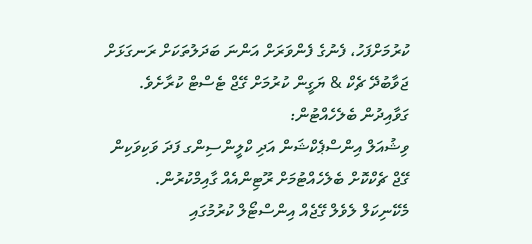ކުރުމަށްފަހު، ފެނުގެ ފެންވަރަށް އަންނަ ބަދަލުތަކަށް ރަނގަޅަށް ޖަވާބުދޭ ޗެކް & ޔަގީން ކުރުމަށް ގޭޖް ޓެސްޓް ކުރާށެވެ.
ގަވާއިދުން ބެލެހެއްޓުން:
ވިޝުއަލް އިންސްޕެކްޝަން އަދި ކްލީންސިންގ ފަދަ ވަކިވަކިން ގޭޖް ޗެކްކޮށް ބެލެހެއްޓުމަށް ރޫޓިންއެއް ގާއިމްކުރުން.
މެކޭނިކަލް ލެވެލް ގޭޖެއް އިންސްޓޯލް ކުރުމުގައި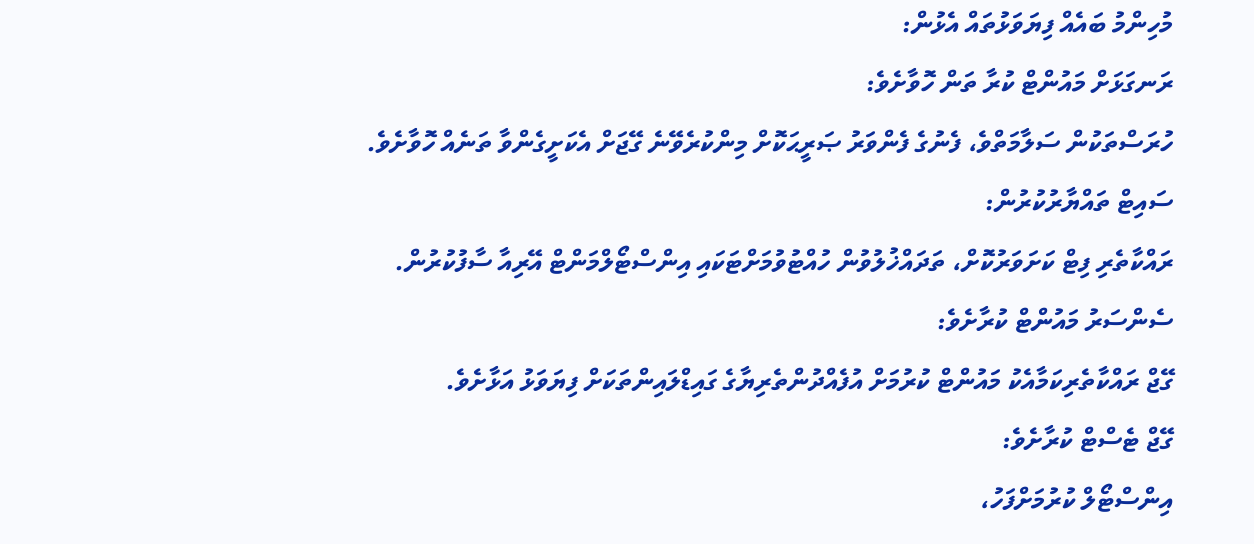މުހިންމު ބައެއް ފިޔަވަޅުތައް އެޅުން:
ރަނގަޅަށް މައުންޓް ކުރާ ތަން ހޮވާށެވެ:
ހުރަސްތަކުން ސަލާމަތްވެ، ފެނުގެ ފެންވަރު ޞަރީޙަކޮށް މިންކުރެވޭނެ ގޭޖަށް އެކަށީގެންވާ ތަނެއް ހޮވާށެވެ.
ސައިޓް ތައްޔާރުކުރުން:
ރައްކާތެރި ފިޓް ކަށަވަރުކޮށް، ތަދައްޚުލުވުން ހުއްޓުވުމަށްޓަކައި އިންސްޓޯލްމަންޓް އޭރިއާ ސާފުކުރުން.
ސެންސަރު މައުންޓް ކުރާށެވެ:
ގޭޖް ރައްކާތެރިކަމާއެކު މައުންޓް ކުރުމަށް އުފެއްދުންތެރިޔާގެ ގައިޑްލައިންތަކަށް ފިޔަވަޅު އަޅާށެވެ.
ގޭޖް ޓެސްޓް ކުރާށެވެ:
އިންސްޓޯލް ކުރުމަށްފަހު،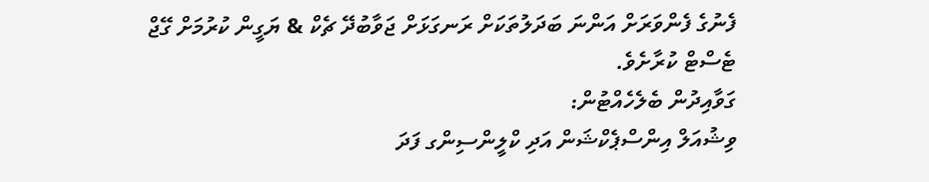ފެނުގެ ފެންވަރަށް އަންނަ ބަދަލުތަކަށް ރަނގަޅަށް ޖަވާބުދޭ ޗެކް & ޔަގީން ކުރުމަށް ގޭޖް ޓެސްޓް ކުރާށެވެ.
ގަވާއިދުން ބެލެހެއްޓުން:
ވިޝުއަލް އިންސްޕެކްޝަން އަދި ކްލީންސިންގ ފަދަ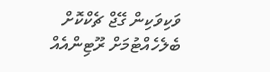ވަކިވަކިން ގޭޖް ޗެކްކޮށް ބެލެހެއްޓުމަށް ރޫޓިންއެއް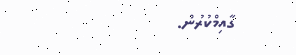ގާއިމްކުރުން.